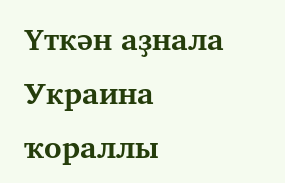Үткән аҙнала Украина ҡораллы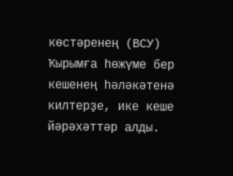көстәренең (ВСУ) Ҡырымға һөжүме бер кешенең һәләкәтенә килтерҙе, ике кеше йәрәхәттәр алды.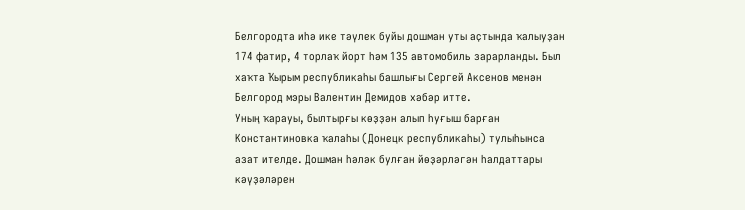Белгородта иһә ике тәүлек буйы дошман уты аҫтында ҡалыуҙан 174 фатир, 4 торлаҡ йорт һәм 135 автомобиль зарарланды. Был хаҡта Ҡырым республикаһы башлығы Сергей Аксенов менән Белгород мэры Валентин Демидов хәбәр итте.
Уның ҡарауы, былтырғы көҙҙән алып һуғыш барған Константиновка ҡалаһы (Донецк республикаһы) тулыһынса азат ителде. Дошман һәләк булған йөҙәрләгән һалдаттары кәүҙәләрен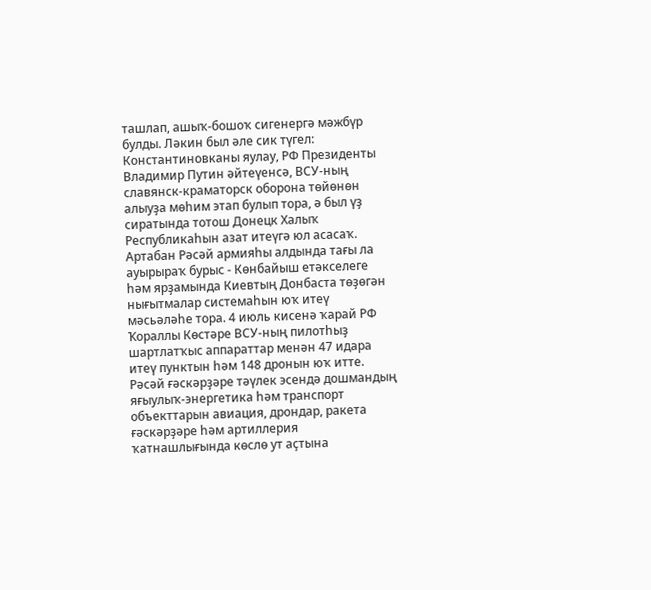ташлап, ашыҡ-бошоҡ сигенергә мәжбүр булды. Ләкин был әле сик түгел: Константиновканы яулау, РФ Президенты Владимир Путин әйтеүенсә, ВСУ-ның славянск-краматорск оборона төйөнөн алыуҙа мөһим этап булып тора, ә был үҙ сиратында тотош Донецк Халыҡ Республикаһын азат итеүгә юл асасаҡ.
Артабан Рәсәй армияһы алдында тағы ла ауырыраҡ бурыс - Көнбайыш етәкселеге һәм ярҙамында Киевтың Донбаста төҙөгән нығытмалар системаһын юҡ итеү мәсьәләһе тора. 4 июль кисенә ҡарай РФ Ҡораллы Көстәре ВСУ-ның пилотһыҙ шартлатҡыс аппараттар менән 47 идара итеү пунктын һәм 148 дронын юҡ итте. Рәсәй ғәскәрҙәре тәүлек эсендә дошмандың яғыулыҡ-энергетика һәм транспорт объекттарын авиация, дрондар, ракета ғәскәрҙәре һәм артиллерия ҡатнашлығында көслө ут аҫтына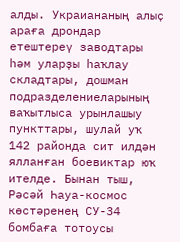алды. Украиананың алыҫ араға дрондар етештереү заводтары һәм уларҙы һаҡлау складтары, дошман подразделениеларының ваҡытлыса урынлашыу пункттары, шулай уҡ 142 районда сит илдән ялланған боевиктар юҡ ителде. Бынан тыш, Рәсәй Һауа-космос көстәренең СУ-34 бомбаға тотоусы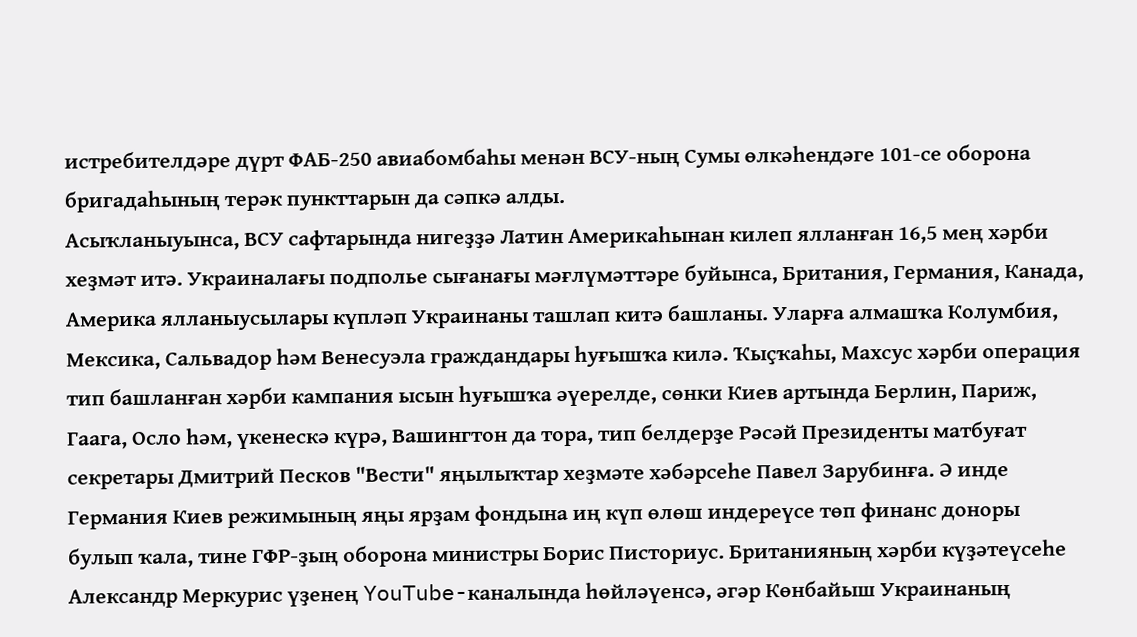истребителдәре дүрт ФАБ-250 авиабомбаһы менән ВСУ-ның Сумы өлкәһендәге 101-се оборона бригадаһының терәк пункттарын да сәпкә алды.
Асыҡланыуынса, ВСУ сафтарында нигеҙҙә Латин Америкаһынан килеп ялланған 16,5 мең хәрби хеҙмәт итә. Украиналағы подполье сығанағы мәғлүмәттәре буйынса, Британия, Германия, Канада, Америка ялланыусылары күпләп Украинаны ташлап китә башланы. Уларға алмашҡа Колумбия, Мексика, Сальвадор һәм Венесуэла граждандары һуғышҡа килә. Ҡыҫҡаһы, Махсус хәрби операция тип башланған хәрби кампания ысын һуғышҡа әүерелде, сөнки Киев артында Берлин, Париж, Гаага, Осло һәм, үкенескә күрә, Вашингтон да тора, тип белдерҙе Рәсәй Президенты матбуғат секретары Дмитрий Песков "Вести" яңылыҡтар хеҙмәте хәбәрсеһе Павел Зарубинға. Ә инде Германия Киев режимының яңы ярҙам фондына иң күп өлөш индереүсе төп финанс доноры булып ҡала, тине ГФР-ҙың оборона министры Борис Писториус. Британияның хәрби күҙәтеүсеһе Александр Меркурис үҙенең YouTube-каналында һөйләүенсә, әгәр Көнбайыш Украинаның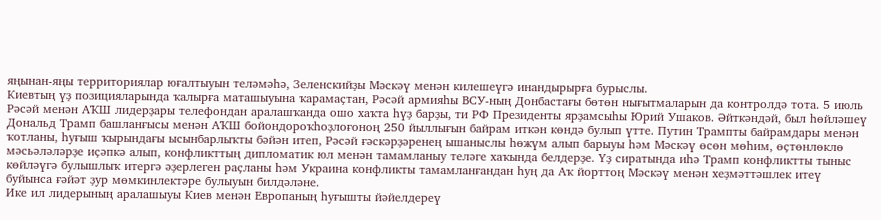яңынан-яңы территориялар юғалтыуын теләмәһә, Зеленскийҙы Мәскәү менән килешеүгә инандырырға бурыслы.
Киевтың үҙ позицияларында ҡалырға маташыуына ҡарамаҫтан, Рәсәй армияһы ВСУ-ның Донбастағы бөтөн нығытмаларын да контролдә тота. 5 июль Рәсәй менән АҠШ лидерҙары телефондан аралашҡанда ошо хаҡта һүҙ барҙы, ти РФ Президенты ярҙамсыһы Юрий Ушаков. Әйткәндәй, был һөйләшеү Дональд Трамп башланғысы менән АҠШ бойондороҡһоҙлоғоноң 250 йыллығын байрам иткән көндә булып үтте. Путин Трампты байрамдары менән ҡотланы, һуғыш ҡырындағы ысынбарлыҡты бәйән итеп, Рәсәй ғәскәрҙәренең ышаныслы һөжүм алып барыуы һәм Мәскәү өсөн мөһим, өҫтөнлөклө мәсьәләләрҙе иҫәпкә алып, конфликттың дипломатик юл менән тамамланыу теләге хаҡында белдерҙе. Үҙ сиратында иһә Трамп конфликтты тыныс көйләүгә булышлыҡ итергә әҙерлеген раҫланы һәм Украина конфликты тамамланғандан һуң да Аҡ йорттоң Мәскәү менән хеҙмәттәшлек итеү буйынса ғәйәт ҙур мөмкинлектәре булыуын билдәләне.
Ике ил лидерының аралашыуы Киев менән Европаның һуғышты йәйелдереү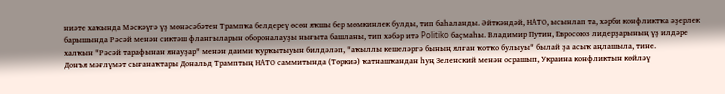ниәте хаҡында Мәскәүгә үҙ мөнәсәбәтен Трампҡа белдереү өсөн яҡшы бер мөмкинлек булды, тип баһаланды. Әйткәндәй, НАТО, ысынлап та, хәрби конфликтҡа әҙерлек барышында Рәсәй менән сиктәш флангыларын обороналауҙы нығыта башланы, тип хәбәр итә Politiko баҫмаһы. Владимир Путин, Евросоюз лидерҙарының үҙ илдәре халҡын "Рәсәй тарафынан янауҙар" менән даими ҡурҡытыуын билдәләп, "аҡыллы кешеләргә бының ялған ҡотҡо булыуы" былай ҙа асыҡ аңлашыла, тине.
Донъя мәғлүмәт сығанаҡтары Дональд Трамптың НАТО саммитында (Төркиә) ҡатнашҡандан һуң Зеленский менән осрашып, Украина конфликтын көйләү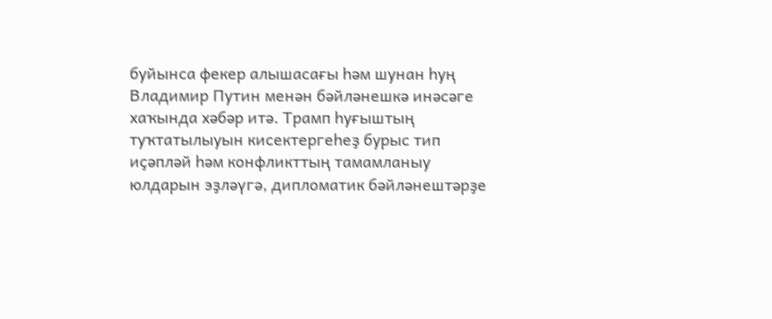буйынса фекер алышасағы һәм шунан һуң Владимир Путин менән бәйләнешкә инәсәге хаҡында хәбәр итә. Трамп һуғыштың туҡтатылыуын кисектергеһеҙ бурыс тип иҫәпләй һәм конфликттың тамамланыу юлдарын эҙләүгә, дипломатик бәйләнештәрҙе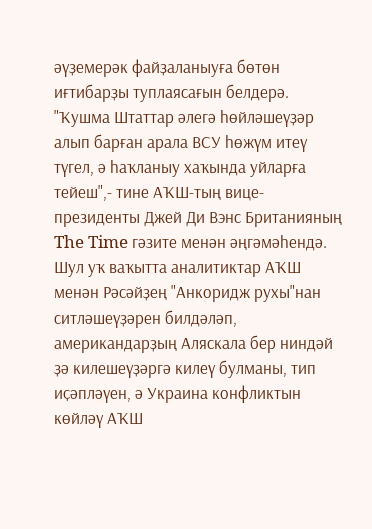әүҙемерәк файҙаланыуға бөтөн иғтибарҙы туплаясағын белдерә. "Ҡушма Штаттар әлегә һөйләшеүҙәр алып барған арала ВСУ һөжүм итеү түгел, ә һаҡланыу хаҡында уйларға тейеш",- тине АҠШ-тың вице-президенты Джей Ди Вэнс Британияның The Time гәзите менән әңгәмәһендә. Шул уҡ ваҡытта аналитиктар АҠШ менән Рәсәйҙең "Анкоридж рухы"нан ситләшеүҙәрен билдәләп, американдарҙың Аляскала бер ниндәй ҙә килешеүҙәргә килеү булманы, тип иҫәпләүен, ә Украина конфликтын көйләү АҠШ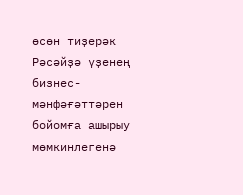өсөн тиҙерәк Рәсәйҙә үҙенең бизнес-мәнфәғәттәрен бойомға ашырыу мөмкинлегенә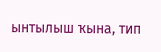ынтылыш ҡына, тип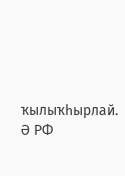ҡылыҡһырлай. Ә РФ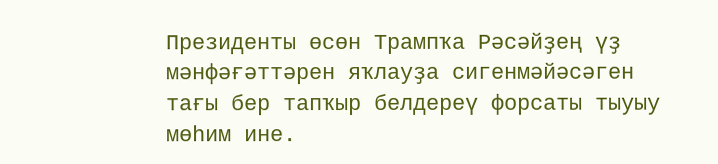Президенты өсөн Трампҡа Рәсәйҙең үҙ мәнфәғәттәрен яҡлауҙа сигенмәйәсәген тағы бер тапҡыр белдереү форсаты тыуыу мөһим ине.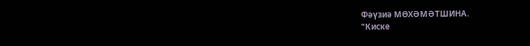Фәүзиә МӨХӘМӘТШИНА.
"Киске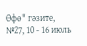Өфө" гәзите, №27, 10 - 16 июль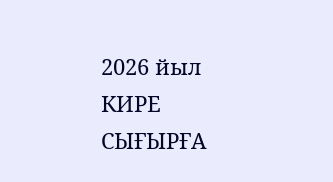2026 йыл
КИРЕ СЫҒЫРҒА